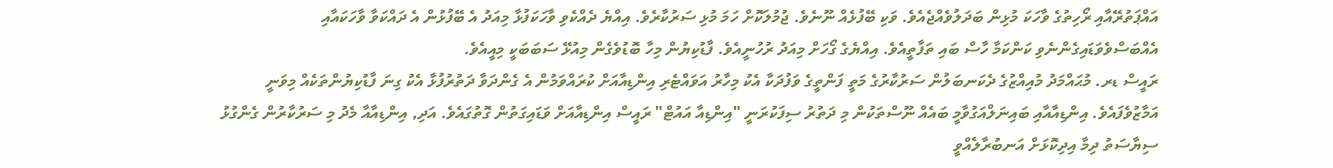އައްޕަތުރޭއާއި ރޯހިތުގެ ވާހަކަ މުޅިން ބަދަލުވެއްޖެއެވެ. ވަކި ބޭފުޅެއް ނޫނެވެ. ޖުމުލަކޮށް ހަމަ މުޅި ސަރުކާރެވެ. އިއްޔެ ދެއްކެވި ވާހަކަފުޅާ މިއަދު އެ ބޭފުޅުން އެ ދައްކަވާ ވާހަކައާއި އެއްބަސްވެވަޑައިގެންނެވި ކަންކަމާ ހާސް ބައި ތަފާތީއެވެ. އިއްޔެގެ ގޯހަށް މިއަދު ރުހުނީއެވެ. ފާޑުކިޔުން މިހާ ބޮޑުވެގެން މިއުޅޭ ސަބަބަކީ މިއީއެވެ.
ރައީސް ޑރ. މުޙައްމަދު މުއިއްޒުގެ ދެކަނބަލުން ސަރުކާރުގެ މަތީ ފަންތީގެ ވަފުދަކާ އެކު މިހާރު އަވައްޓެރި އިންޑިއާއަށް ކުރައްވަމުން އެ ގެންދަވާ ދަތުރުފުޅާ އެކު ގިނަ ފާޑުކިޔުންތަކެއް މިވަނީ އަމާޒުވެފައެވެ. އިންޑިއާއާއި ބައިނަލްއަގުވާމީ ބައެއް ނޫސްތަކުން މި ދަތުރު ސިފަކުރަނީ "އިންޑިއާ އައުޓް" ރައީސް އިންޑިއާއަށް ވަޑައިގަތުން ގޮތުގައެވެ. އަދި, އިންޑިއާއާ މެދު މި ސަރުކާރުން ގެންގުޅު ސިޔާސަތު ދިމާ އިދިކޮޅަށް އަނބުރާލެއްވީ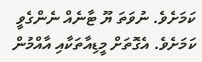ކަމަށެވެ. ނުވަތަ ޔޫ ޓާނެއް ނެންގެވީ ކަމަށެވެ. އެގޮތަށް މީޑިއާތަކާއި އާއްމުން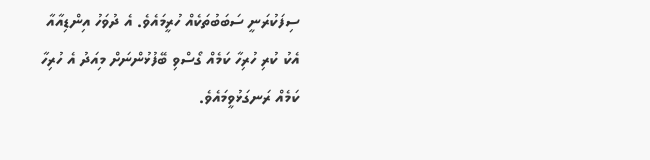ސިފަކުރަނީ ސަބަބުތަކެއް ހުރީމައެވެ. އެ ދުވަހު އިންޑިއާއާ އެކު ކުރި ހުރިހާ ކަމެއް ގޯސްވި ބޭފުޅުންނަށް މިއަދު އެ ހުރިހާ ކަމެއް ރަނގަޅުވީމައެވެ.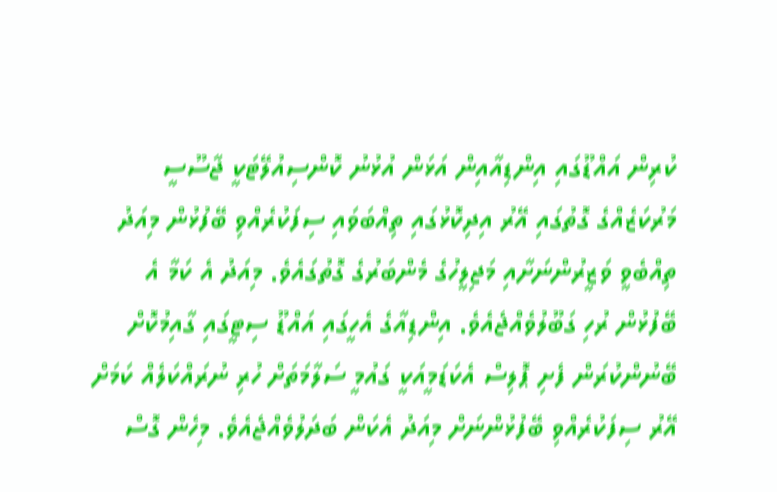ކުރިން އައްޑޫގައި އިންޑިއާއިން އަޅަން އުޅުނު ކޮންސިއުލޭޓަކީ ޖާސޫސީ މަރުކަޒެއްގެ ގޮތުގައި އޭރު އިދިކޮޅުގައި ތިއްބަވައި ސިފަކުރެއްވި ބޭފުޅުން މިއަދު ތިއްބެވީ ވަޒީރުންނަށާއި މަޖިލީހުގެ މެންބަރުގެ ގޮތުގައެވެ. މިއަދު އެ ކަމާ އެ ބޭފުޅުން ރުހި ގަބޫލުވެއްޖެއެވެ. އިންޑިއާގެ އެހީގައި އައްޑޫ ސިޓީގައި ގާއިމުކޮށް ބޭނުންކުރަން ފެށި ޕޮލިސް އެކަޑަމީއަކީ ގައުމީ ސަލާމަތަށް ހުރި ނުރައްކަލެއް ކަމަށް އޭރު ސިފަކުރެއްވި ބޭފުޅުންނަށް މިއަދު އެކަން ބަދަލުވެއްޖެއެވެ. މިހެން ގޮސް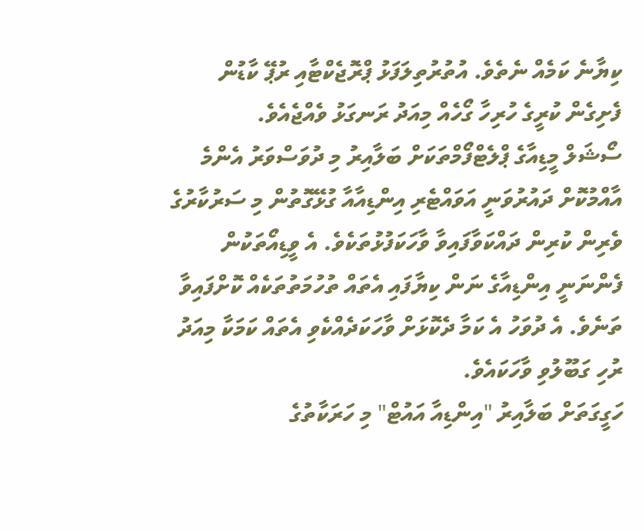ކިޔާނެ ކަމެއް ނެތެވެ. އުތުރުތިލަފަޅު ޕްރޮޖެކްޓާއި ރުޕޭ ކާޑުން ފެށިގެން ކުރީގެ ހުރިހާ ގޯހެއް މިއަދު ރަނގަޅު ވެއްޖެއެވެ.
ސޯޝަލް މީޑިއާގެ ޕްލެޓްފޯމްތަކަށް ބަލާއިރު މި ދުވަސްވަރު އެންމެ އާއްމުކޮށް ދައުރުވަނީ އަވައްޓެރި އިންޑިއާއާ ގުޅޭގޮތުން މި ސަރުކާރުގެ ވެރިން ކުރިން ދައްކަވާފައިވާ ވާހަކަފުޅުތަކެވެ. އެ ވީޑިއޯތަކުން ފެންނަނީ އިންޑިއާގެ ނަން ކިޔާފައި އެތައް ތުހުމަތުތަކެއް ކޮށްފައިވާ ތަނެވެ. އެ ދުވަހު އެ ކަމާ ދެކޮޅަށް ވާހަކަދެއްކެވި އެތައް ކަމަކާ މިއަދު ރުހި ގަބޫލުވި ވާހަކައެވެ.
ހަގީގަތަށް ބަލާއިރު "އިންޑިއާ އައުޓް" މި ހަރަކާތުގެ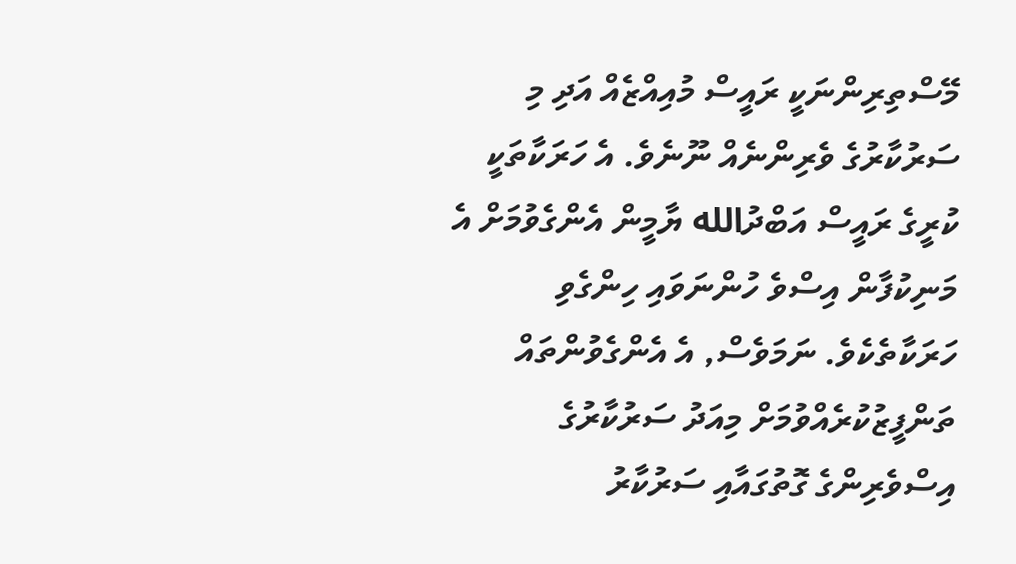މޭސްތިރިންނަކީ ރައީސް މުއިއްޒެއް އަދި މި ސަރުކާރުގެ ވެރިންނެއް ނޫނެވެ. އެ ހަރަކާތަކީ ކުރީގެ ރައީސް އަބްދުالله ޔާމީން އެންގެވުމަށް އެ މަނިކުފާން އިސްވެ ހުންނަވައި ހިންގެވި ހަރަކާތެކެވެ. ނަމަވެސް, އެ އެންގެވުންތައް ތަންފީޒުކުރެއްވުމަށް މިއަދު ސަރުކާރުގެ އިސްވެރިންގެ ގޮތުގައާއި ސަރުކާރު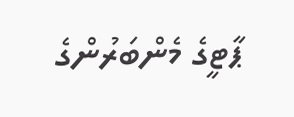ޕާޓީގެ މެންބަރުންގެ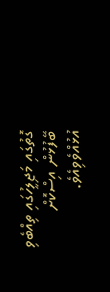ގޮތުގައި މަޖިލީހުގައި ތިއްބެވި ބޭފުޅުން އިސްކޮށް އުޅުއްވެވިއެވެ.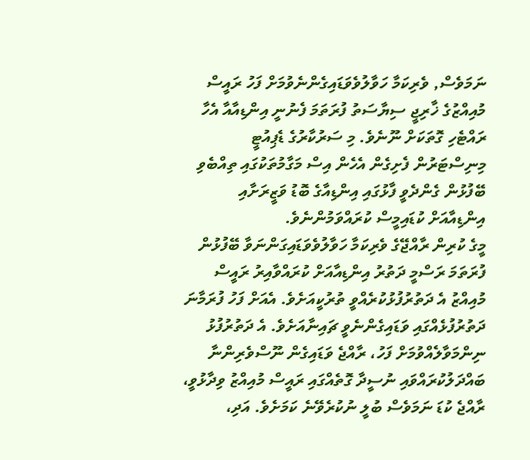ނަމަވެސް, ވެރިކަމާ ހަވާލުވެވަޑައިގެންނެވުމަށް ފަހު ރައީސް މުއިއްޒުގެ ޚާރިޖީ ސިޔާސަތު ފުރަތަމަ ފެނުނީ އިންޑިއާއާ އެހާ ރައްޓެހި ގޮތަކަށް ނޫނެވެ. މި ސަރުކާރުގެ ޑެޕިއުޓީ މިނިސްޓަރުން ފެށިގެން އެހެން އިސް މަގާމުތަކުގައި ތިއްބެވި ބޭފުޅުން ގެންދެވީ ފާޅުގައި އިންޑިއާގެ ބޮޑު ވަޒީރަށާއި އިންޑިއާއަށް ކުޑައިމީސް ކުރައްވަމުންނެވެ.
މީގެ ކުރިން ރާއްޖޭގެ ވެރިކަމާ ހަވާލުވެވަޑައިގަންނަވާ ބޭފުޅުން ފުރަތަމަ ރަސްމީ ދަތުރު އިންޑިއާއަށް ކުރައްވާއިރު ރައީސް މުއިއްޒު އެ ދަތުރުފުޅުކުރެއްވީ ތުރުކީއަށެވެ. އެއަށް ފަހު ފުރަމާނަ ދަތުރުފުޅެއްގައި ވަޑައިގެންނެވީ ޗައިނާއަށެވެ. އެ ދަތުރުފުޅު ނިންމަވާލެއްވުމަށް ފަހު، ރާއްޖެ ވަޑައިގެން ނޫސްވެރިންނާ ބައްދަލުކުރައްވައި ނުސީދާ ގޮތެއްގައި ރައީސް މުއިއްޒު ވިދާޅުވީ، ރާއްޖެ ކުޑަ ނަމަވެސް ބުލީ ނުކުރެވޭނެ ކަމަށެވެ. އަދި،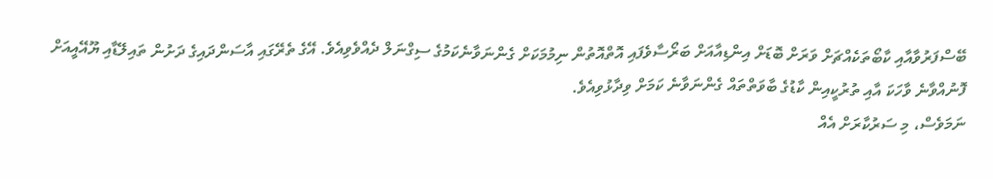ބޭސްފަރުވާއާއި ކާބޯތަކެއްޗަށް ވަރަށް ބޮޑަށް އިންޑިއާއަށް ބަރޯސާވެފައި އޮތްއޮތުން ނިމުމަކަށް ގެންނަވާނެކަމުގެ ސިގްނަލް ދެއްވެވިއެވެ. އޭގެ ތެރޭގައި އާސަންދައިގެ ދަށުން ތައިލޭޑާއި ޔޫއޭއީއަށް ފޮނުއްވާނެ ވާހަކަ އާއި ތުރުކީއިން ކާޑުގެ ބާވަތްތައް ގެންނަވާނެ ކަމަށް ވިދާޅުވިއެވެ.
ނަމަވެސް، މި ސަރުކާރަށް އެއް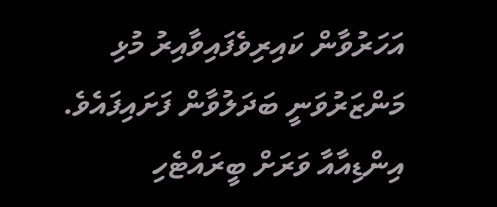އަހަރުވާން ކައިރިވެފައިވާއިރު މުޅި މަންޒަރުވަނީ ބަދަލުވާން ފަށައިފައެވެ. އިންޑިއާއާ ވަރަށް ބީރައްޓެހި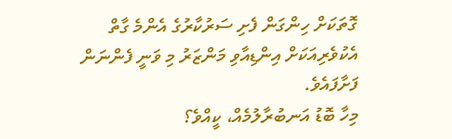ގޮތަކަށް ހިންގަން ފެށި ސަރުކާރުގެ އެންމެ ގާތް އެކުވެރިއަކަށް އިންޑިއާވި މަންޒަރު މި ވަނީ ފެންނަން ފަށާފައެވެ.
މިހާ ބޮޑު އަނބުރާލުމެއް، ކީއްވެ؟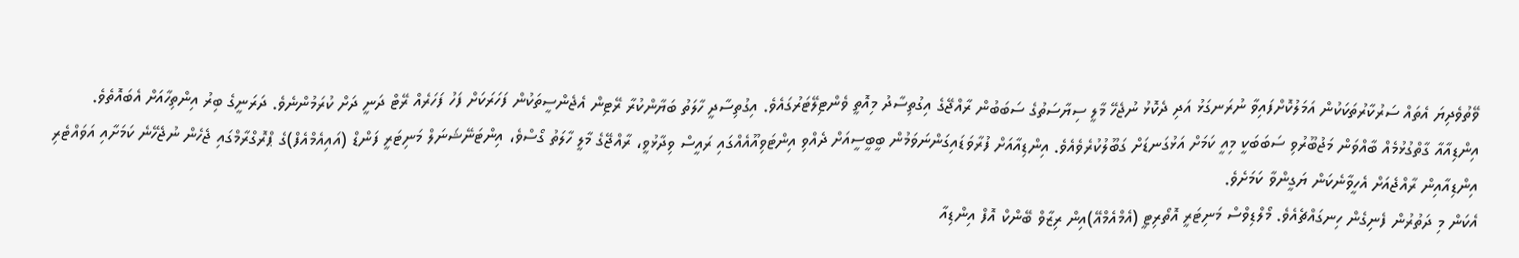ވޭތުވެދިޔަ އެތައް ސަރުކާރުތަކަކުން އަމަލުކޮށްފައިވާ ނުރަނގަޅު އަދި ދެކޮޅު ނުޖެހޭ މާލީ ސިޔާސަތުގެ ސަބަބުން ރާއްޖޭގެ އިގުތިސާދު މިއޮތީ ވެންޓިލޭޓަރުގައެވެ. އިގުތިސާދީ ހާލަތު ބަޔާންކުރާ ރޭޓިން އެޖެންސީތަކުން ފަހަރަކަށް ފަހު ފަހަރެއް ރޭޓް ދަނީ ދަށް ކުރަމުންނެވެ. ދަރަނީގެ ބިރު އިންތިހާއަށް އެބައޮތެވެ.
އިންޑިއާއާ ގާތްގުޅުމެއް ބާއްވަން މަޖުބޫރުވި ސަބަބަކީ މިއީ ކަމަށް އަޅުގަނޑަށް ގަބޫލުކުރެވެއެވެ. އިންޑިއާއަށް ފުރާވަޑައިގަންނަވަމުން ބީބީސީއަށް ދެއްވި އިންޓަވިއޫއެއްގައި ރައީސް ވިދާޅުވީ، ރާއްޖޭގެ މާލީ ހާލަތު ގޯސްވެ، އިންޓަނޭޝަނަލް މަނިޓަރީ ފަންޑް (އައިއެމްއެފް)ގެ ޕްރޮގްރާމްގައި ޖެހެން ނުޖެހޭނެ ކަމަށާއި އަވައްޓެރި އިންޑިއާއިން ރާއްޖެއަށް އެހީވާނެކަން ޔަގީންވާ ކަމަށެވެ.
އެކަން މި ދަތުރުން ފެނިގެން ހިނގައްޗެއެވެ. މޯލްޑިވްސް މަނިޓަރީ އޮތޯރިޓީ (އެމްއެމްއޭ)އިން ރިޒާވް ބޭންކް އޮފް އިންޑިއާ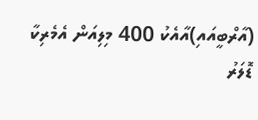(އާރްބީއައި)އާއެކު 400 މިލިއަން އެމެރިކާ ޑޮލަރު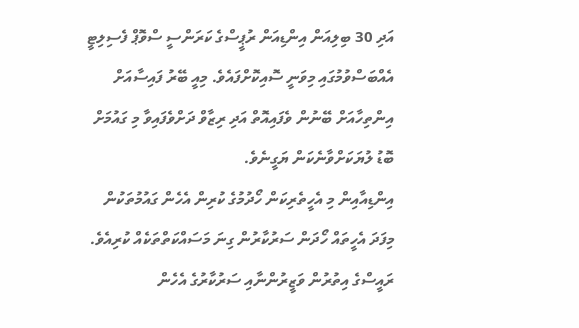އަދި 30 ބިލިއަން އިންޑިއަން ރުޕީސްގެ ކަރަންސީ ސްވޮޕް ފެސިލިޓީ އެއްބަސްވުމުގައި މިވަނީ ސޮއިކޮށްފައެވެ. މިއީ ބޭރު ފައިސާއަށް އިންތިހާއަށް ބޭނުން ވެފައިއޮތް އަދި ރިޒާވް ދަށްވެފައިވާ މި ގައުމަށް ބޮޑު ލުޔަކަށްވާނެކަން ޔަގީނެވެ.
އިންޑިއާއިން މި އެހީތެރިކަން ހޯދުމުގެ ކުރިން އެހެން ގައުމުތަކުން މިފަދަ އެހީތައް ހޯދަން ސަރުކާރުން ގިނަ މަސައްކަތްތަކެއް ކުރިއެވެ. ރައީސްގެ އިތުރުން ވަޒީރުންނާއި ސަރުކާރުގެ އެހެން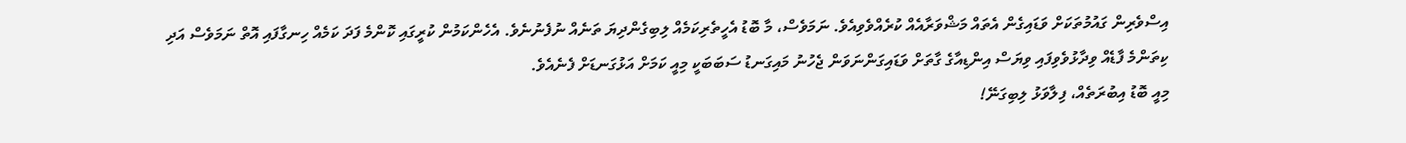އިސްވެރިން ގައުމުތަކަށް ވަޑައިގެން އެތައް މަޝްވަރާއެއް ކުރެއްވެވިއެވެ. ނަމަވެސް، މާ ބޮޑު އެހީތެރިކަމެއް ލިބިގެންދިޔަ ތަނެއް ނުފެނުނެވެ. އެހެންކަމުން ކުރީގައި ކޮންމެ ފަދަ ކަމެއް ހިނގާފައި އޮތް ނަމަވެސް އަދި ކިތަންމެ ފާޑެއް ވިދާޅުވެވިފައި ވިޔަސް އިންޑިއާގެ ގާތަށް ވަޑައިގަންނަވަން ޖެހުނު މައިގަނޑު ސަބަބަކީ މިއީ ކަމަށް އަޅުގަނޑަށް ފެނެއެވެ.
މިއީ ބޮޑު އިބުރަތެއް، ފިލާވަޅު ލިބިގަނޭ!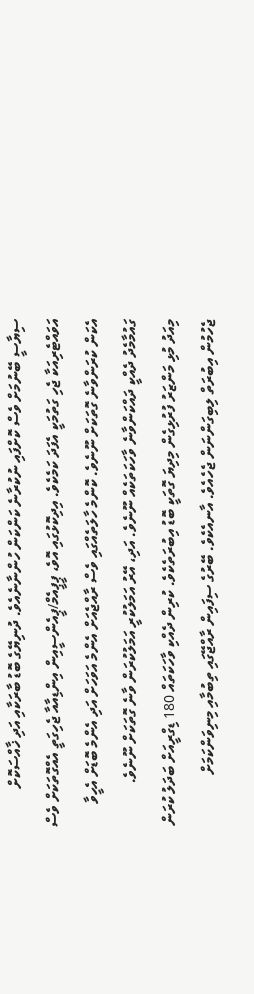ސިޔާސީ ބޭނުމަށް ވެސް ކޮށްފައި ނުކުރާނެ ކަންކަން ހުންނާނެއެވެ. ދުނިޔޭގެ ބޮޑު ބާރަކާއި އަދި ޚާއްސަކޮށް އަވައްޓެރިއަކާ ޖެހި ގަތުމަކީ އެފަދަ ކަމެކެވެ. އިދިކޮޅުގައި އޮވެ، ޕީޕީއެމް/ޕީއެންސީއިން އިންޑިއާއާ ޖެހިގަތީ އެއްގޮތަކަށް ވެސް އެކަން ކުރަންވާނެ ގޮތަކަށް ނޫނެވެ. ކޮންމެ ހާލަތެއްގައި ވެސް ރާއްޖެއަށް އެންމެ އަވަހަށް އަދި އެންމެ ބޮޑަށް އެހީވާ ގައުމާމެދު ދެއްކީ ދައްކަންވާނެ ވާހަކަތަކެއް ނޫނެވެ. އަދި، އޭރު އަމަލުކުރީ އަމަލުކުރަން ވާނެ ގޮތަކަށް ނޫނެވެ.
މިއަދު މުޅި މަންޒަރު ފުރުޅިގެން މިދިޔަ ގޮތަކީ ބޮޑު އިބުރަތެކެވެ. ކުރިން ދެއްކި ވާހަކަތައް 180 ޑިގްރީއަށް ބަދަލު ކުރަން ޖެހުމުން އިބުރަތް ލިބިގަންނަން ޖެހެއެވެ. އާނއެކެވެ. ބޭރުގެ ސިފައިން ރާއްޖޭގައި ތިބުމާއި މިނިވަންކަމަށް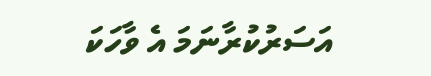އަސަރުކުރާނަމަ އެ ވާހަކަ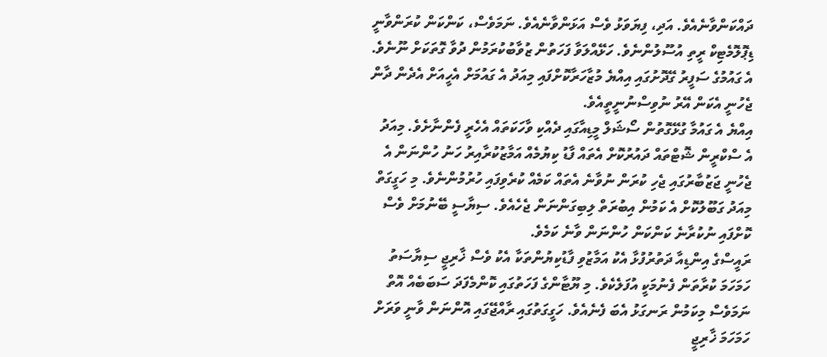ދައްކަންވާނެއެވެ. އަދި، ފިޔަވަޅު ވެސް އަޅަންވާނެއެވެ. ނަމަވެސް، ކަންކަން ކުރަންވާނީ ޑިޕޮލޮމެޓިކް ރީތި އުސޫލުންނެވެ. ހަޅޭއްލަވާ ފަހަތުން ޒުވާބުކުރަމުން ދުވާ ގޮތަކަށް ނޫނެވެ. އެ ގައުމުގެ ސަފީރު ގޭދޮށުގައި އިއްޔެ މުޒާހަރާކޮށްފައި މިއަދު އެ ގައުމަށް އެހީއަށް އެދެން ދާން ޖެހުނީ އެކަން އޭރު ނުވިސްނުނީތީއެވެ.
އިއްޔެ އެ ގައުމާ ގުޅޭގޮތުން ސޯޝަލް މީޑިއާގައި ދެއްކި ވާހަކަތައް އެހެރީ ފެންނާށެވެ. މިއަދު އެ ސްކްރީން ޝޮޓްތައް ދައުރުކޮށް އެތައް ފާޑު ކިޔުމެއް އަމާޒުކުރާއިރު ހަނު ހުންނަން އެ ޖެހުނީ ޖަޒުބާރުގައި ޖެހި ކުރަން ނުވާނެ އެތައް ކަމެއް ކުރެވިފައި ހުރުމުންނެވެ. މި ހަގީގަތް މިއަދު ގަބޫލުކޮށް އެ ކަމުން އިބުރަތް ލިބިގަންނަން ޖެހެއެވެ. ސިޔާސީ ބޭނުމަށް ވެސް ކޮށްފައި ނުކުރާނެ ކަންކަން ހުންނަން ވާނެ ކަމެވެ.
ރައީސްގެ އިންޑިއާ ދަތުރުފުޅާ އެކު އަމާޒުވި ފާޑުކިޔުންތަކާ އެކު ވެސް ޚާރިޖީ ސިޔާސަތު ހަމަހަމަ ކުރާތަން ފެނުމަކީ އުފަލެކެވެ. މި ޔޫޓާންގެ ފަހަތުގައި ކޮންމެފަދަ ސަބަބެއް އޮތް ނަމަވެސް މިކަމުން ރަނގަޅު އެބަ ފެނެއެވެ. ހަގީގަތުގައި ރާއްޖޭގައި އޮންނަން ވާނީ ވަރަށް ހަމަހަމަ ޚާރިޖީ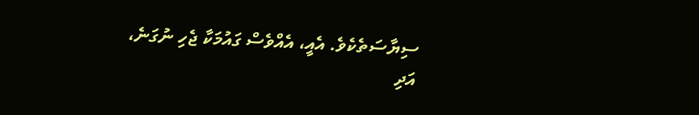ސިޔާސަތެކެވެ. އެއީ، އެއްވެސް ގައުމަކާ ޖެހި ނުގަނެ، އަދި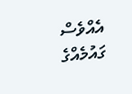އެއްވެސް ގައުމެއްގެ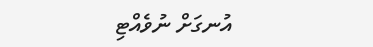އުނގަށް ނުވެއްޓި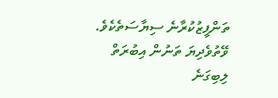ތަންފީޒުކުރާނެ ސިޔާސަތެކެވެ. ވޭތުވެދިޔަ ތަނުން އިބުރަތް ލިބިގަނެ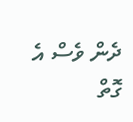ދެން ވެސް އެ ގޮތް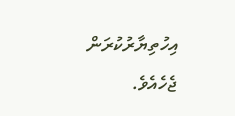އިހުތިޔާރުކުރަން ޖެހެއެވެ.